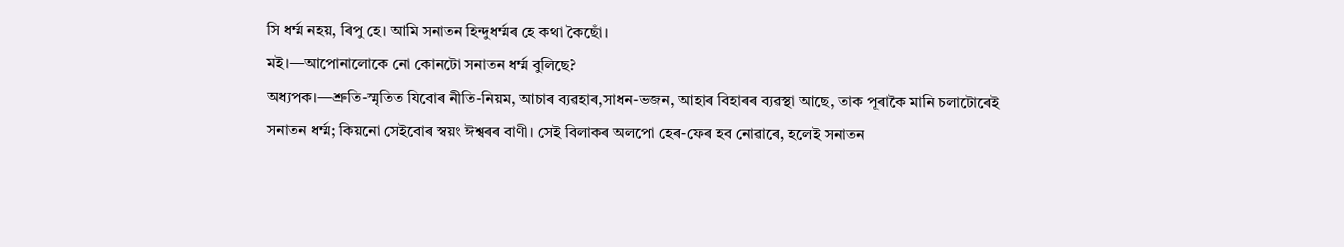সি ধৰ্ম্ম নহয়, ৰিপু হে। আমি সনাতন হিন্দুধৰ্ম্মৰ হে কথা কৈছোঁ।
মই।—আপোনালোকে নো কোনটো সনাতন ধৰ্ম্ম বুলিছে?
অধ্যপক।—শ্ৰুতি-স্মৃতিত যিবোৰ নীতি-নিয়ম, আচাৰ ব্যৱহাৰ,সাধন-ভজন, আহাৰ বিহাৰৰ ব্যৱস্থা আছে, তাক পূৰাকৈ মানি চলাটোৰেই সনাতন ধৰ্ম্ম; কিয়নো সেইবোৰ স্বয়ং ঈশ্বৰৰ বাণী। সেই বিলাকৰ অলপো হেৰ-ফেৰ হব নোৱাৰে, হলেই সনাতন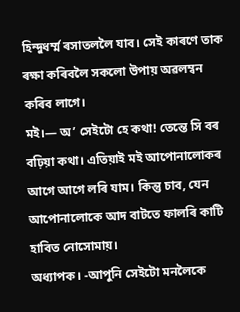হিন্দুধৰ্ম্ম ৰসাতললৈ যাব। সেই কাৰণে তাক ৰক্ষা কৰিবলৈ সকলো উপায় অৱলম্বন কৰিব লাগে।
মই।— অ’ সেইটো হে কথা! তেন্তে সি বৰ বঢ়িয়া কথা। এতিয়াই মই আপোনালোকৰ আগে আগে লৰি যাম। কিন্তু চাব, যেন আপোনালোকে আদ বাটতে ফালৰি কাটি হাবিত নোসোমায়।
অধ্যাপক। -আপুনি সেইটো মনলৈকে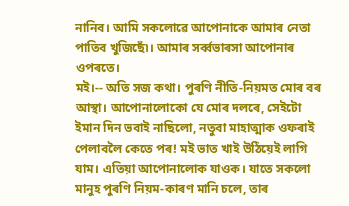নানিব। আমি সকলোৱে আপোনাকে আমাৰ নেতা পাতিব খুজিছেঁ৷। আমাৰ সৰ্ব্বভাৰসা আপোনাৰ ওপৰতে।
মই।-- অতি সজ কথা। পুৰণি নীতি-নিয়মত মোৰ বৰ আস্থা। আপোনালোকো যে মোৰ দলৰে, সেইটো ইমান দিন ভবাই নাছিলো, নতুবা মাহাত্মাক ওফৰাই পেলাবলৈ কেতে পৰ! মই ভাত খাই উঠিয়েই লাগি যাম। এতিয়া আপোনালোক যাওক। যাতে সকলো মানুহ পুৰণি নিয়ম-কাৰণ মানি চলে, তাৰ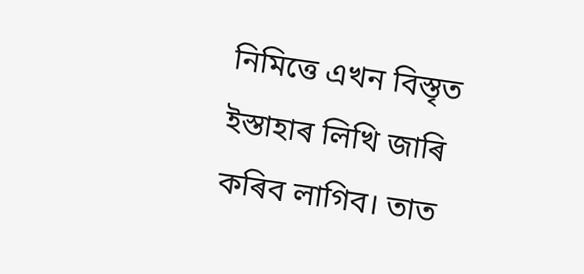নিমিত্তে এখন বিস্তৃত ইস্তাহাৰ লিখি জাৰি কৰিব লাগিব। তাত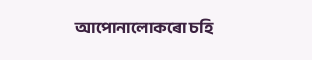আপোনালোকৰো চহি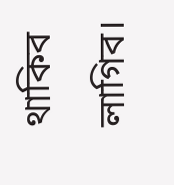থাকিব লাগিব।